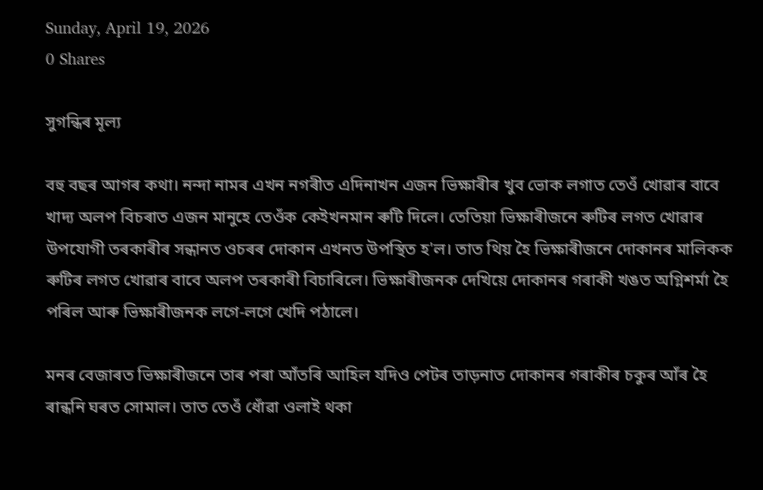Sunday, April 19, 2026
0 Shares

সুগন্ধিৰ মূল্য

বহু বছৰ আগৰ কথা। নন্দা নামৰ এখন নগৰীত এদিনাখন এজন ভিক্ষাৰীৰ খুব ভোক লগাত তেওঁ খোৱাৰ বাবে খাদ্য অলপ বিচৰাত এজন মানুহে তেওঁক কেইখনমান ৰুটি দিলে। তেতিয়া ভিক্ষাৰীজনে ৰুটিৰ লগত খোৱাৰ উপযোগী তৰকাৰীৰ সন্ধানত ওচৰৰ দোকান এখনত উপস্থিত হ'ল। তাত থিয় হৈ ভিক্ষাৰীজনে দোকানৰ মালিকক ৰুটিৰ লগত খোৱাৰ বাবে অলপ তৰকাৰী বিচাৰিলে। ভিক্ষাৰীজনক দেখিয়ে দোকানৰ গৰাকী খঙত অগ্নিশৰ্মা হৈ পৰিল আৰু ভিক্ষাৰীজনক লগে-লগে খেদি পঠালে।

মনৰ বেজাৰত ভিক্ষাৰীজনে তাৰ পৰা আঁতৰি আহিল যদিও পেটৰ তাড়নাত দোকানৰ গৰাকীৰ চকুৰ আঁৰ হৈ ৰান্ধনি ঘৰত সোমাল। তাত তেওঁ ধোঁৱা ওলাই থকা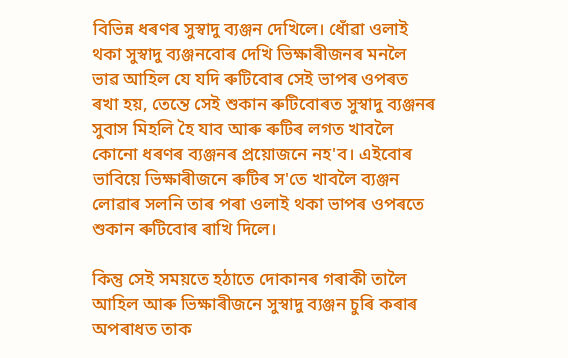বিভিন্ন ধৰণৰ সুস্বাদু ব্যঞ্জন দেখিলে। ধোঁৱা ওলাই থকা সুস্বাদু ব্যঞ্জনবোৰ দেখি ভিক্ষাৰীজনৰ মনলৈ ভাৱ আহিল যে যদি ৰুটিবোৰ সেই ভাপৰ ওপৰত ৰখা হয়, তেন্তে সেই শুকান ৰুটিবোৰত সুস্বাদু ব্যঞ্জনৰ সুবাস মিহলি হৈ যাব আৰু ৰুটিৰ লগত খাবলৈ কোনো ধৰণৰ ব্যঞ্জনৰ প্ৰয়োজনে নহ'ব। এইবোৰ ভাবিয়ে ভিক্ষাৰীজনে ৰুটিৰ স'তে খাবলৈ ব্যঞ্জন লোৱাৰ সলনি তাৰ পৰা ওলাই থকা ভাপৰ ওপৰতে শুকান ৰুটিবোৰ ৰাখি দিলে।

কিন্তু সেই সময়তে হঠাতে দোকানৰ গৰাকী তালৈ আহিল আৰু ভিক্ষাৰীজনে সুস্বাদু ব্যঞ্জন চুৰি কৰাৰ অপৰাধত তাক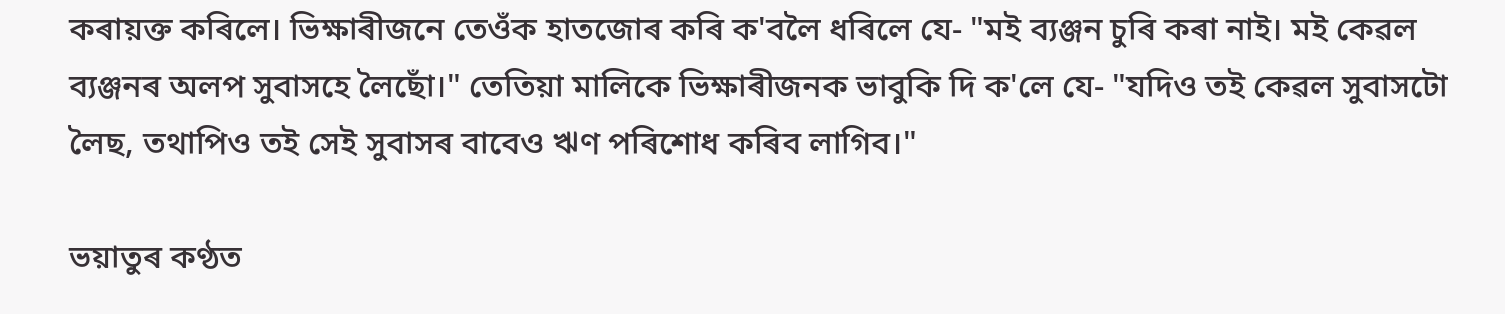কৰায়ক্ত কৰিলে। ভিক্ষাৰীজনে তেওঁক হাতজোৰ কৰি ক'বলৈ ধৰিলে যে- "মই ব্যঞ্জন চুৰি কৰা নাই। মই কেৱল ব্যঞ্জনৰ অলপ সুবাসহে লৈছোঁ।" তেতিয়া মালিকে ভিক্ষাৰীজনক ভাবুকি দি ক'লে যে- "যদিও তই কেৱল সুবাসটো লৈছ, তথাপিও তই সেই সুবাসৰ বাবেও ঋণ পৰিশোধ কৰিব লাগিব।"

ভয়াতুৰ কণ্ঠত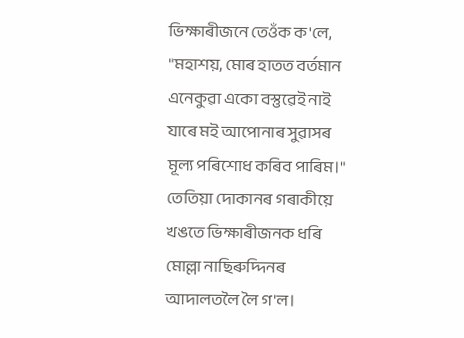ভিক্ষাৰীজনে তেওঁক ক'লে, "মহাশয়, মোৰ হাতত বৰ্তমান এনেকুৱা একো বস্তুৱেই নাই যাৰে মই আপোনাৰ সুৱাসৰ মূল্য পৰিশোধ কৰিব পাৰিম।" তেতিয়া দোকানৰ গৰাকীয়ে খঙতে ভিক্ষাৰীজনক ধৰি মোল্লা নাছিৰুদ্দিনৰ আদালতলৈ লৈ গ'ল।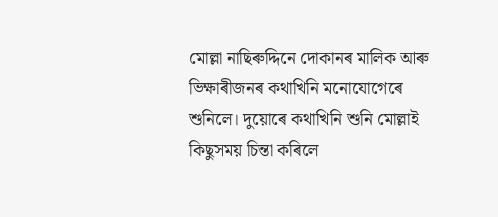মোল্লা নাছিৰুদ্দিনে দোকানৰ মালিক আৰু ভিক্ষাৰীজনৰ কথাখিনি মনোযোগেৰে শুনিলে। দুয়োৰে কথাখিনি শুনি মোল্লাই কিছুসময় চিন্তা কৰিলে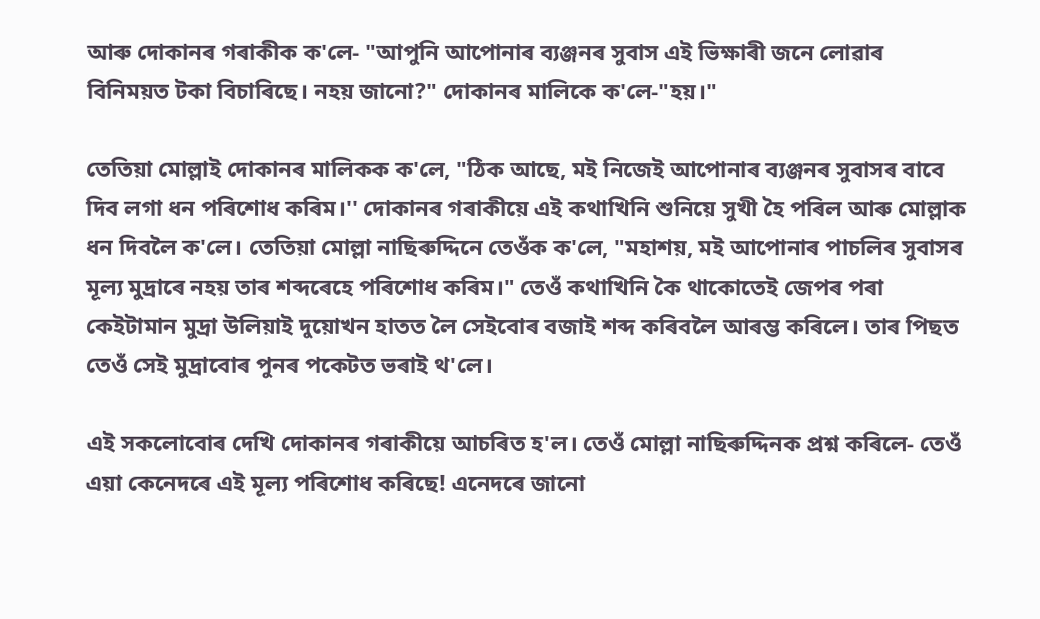আৰু দোকানৰ গৰাকীক ক'লে- "আপুনি আপোনাৰ ব্যঞ্জনৰ সুবাস এই ভিক্ষাৰী জনে লোৱাৰ বিনিময়ত টকা বিচাৰিছে। নহয় জানো?" দোকানৰ মালিকে ক'লে-"হয়।"

তেতিয়া মোল্লাই দোকানৰ মালিকক ক'লে, "ঠিক আছে, মই নিজেই আপোনাৰ ব্যঞ্জনৰ সুবাসৰ বাবে দিব লগা ধন পৰিশোধ কৰিম।'' দোকানৰ গৰাকীয়ে এই কথাখিনি শুনিয়ে সুখী হৈ পৰিল আৰু মোল্লাক ধন দিবলৈ ক'লে। তেতিয়া মোল্লা নাছিৰুদ্দিনে তেওঁক ক'লে, "মহাশয়, মই আপোনাৰ পাচলিৰ সুবাসৰ মূল্য মুদ্ৰাৰে নহয় তাৰ শব্দৰেহে পৰিশোধ কৰিম।" তেওঁ কথাখিনি কৈ থাকোতেই জেপৰ পৰা কেইটামান মুদ্ৰা উলিয়াই দুয়োখন হাতত লৈ সেইবোৰ বজাই শব্দ কৰিবলৈ আৰম্ভ কৰিলে। তাৰ পিছত তেওঁ সেই মুদ্ৰাবোৰ পুনৰ পকেটত ভৰাই থ'লে।

এই সকলোবোৰ দেখি দোকানৰ গৰাকীয়ে আচৰিত হ'ল। তেওঁ মোল্লা নাছিৰুদ্দিনক প্ৰশ্ন কৰিলে- তেওঁ এয়া কেনেদৰে এই মূল্য পৰিশোধ কৰিছে! এনেদৰে জানো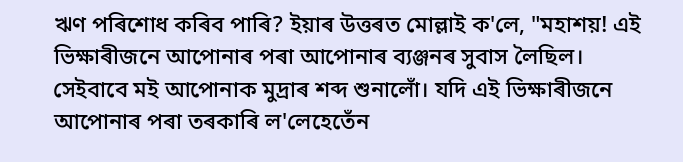ঋণ পৰিশোধ কৰিব পাৰি? ইয়াৰ উত্তৰত মোল্লাই ক'লে, "মহাশয়! এই ভিক্ষাৰীজনে আপোনাৰ পৰা আপোনাৰ ব্যঞ্জনৰ সুবাস লৈছিল। সেইবাবে মই আপোনাক মুদ্ৰাৰ শব্দ শুনালোঁ। যদি এই ভিক্ষাৰীজনে আপোনাৰ পৰা তৰকাৰি ল'লেহেতেঁন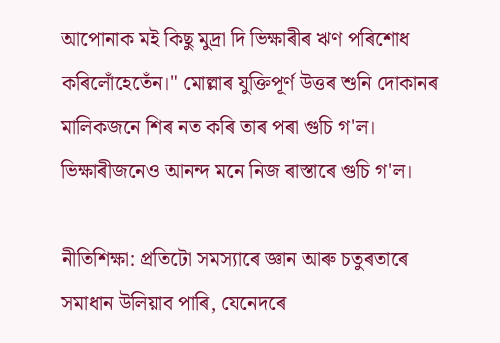আপোনাক মই কিছু মুদ্ৰা দি ভিক্ষাৰীৰ ঋণ পৰিশোধ কৰিলোঁহেতেঁন।" মোল্লাৰ যুক্তিপূৰ্ণ উত্তৰ শুনি দোকানৰ মালিকজনে শিৰ নত কৰি তাৰ পৰা গুচি গ'ল। ভিক্ষাৰীজনেও আনন্দ মনে নিজ ৰাস্তাৰে গুচি গ'ল।

নীতিশিক্ষা: প্ৰতিটো সমস্যাৰে জ্ঞান আৰু চতুৰতাৰে সমাধান উলিয়াব পাৰি, যেনেদৰে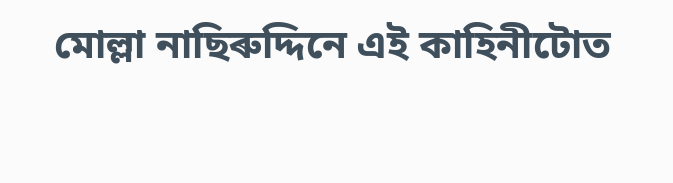মোল্লা নাছিৰুদ্দিনে এই কাহিনীটোত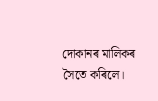দোকানৰ মালিকৰ সৈতে কৰিলে।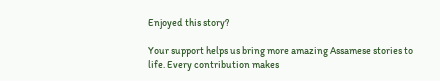Enjoyed this story?

Your support helps us bring more amazing Assamese stories to life. Every contribution makes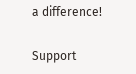a difference!

Support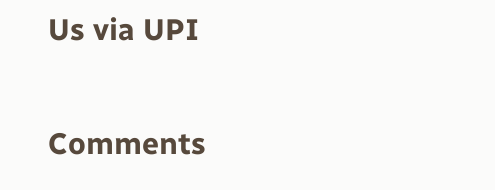Us via UPI

Comments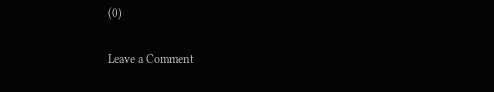(0)

Leave a Comment